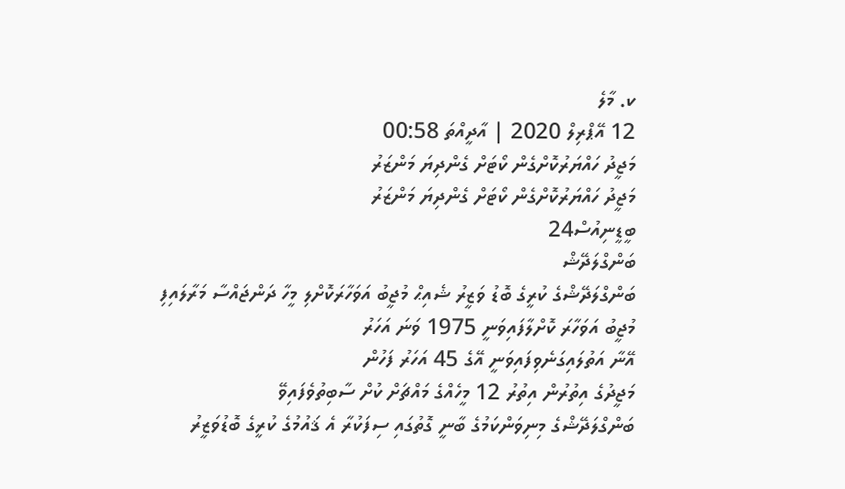ކ. މާލެ
12 އޭޕްރިލް 2020 | އާދީއްތަ 00:58
މަޖީދު ހައްޔަރުކޮށްގެން ކޯޓަށް ގެންދިޔަ މަންޒަރު
މަޖީދު ހައްޔަރުކޮށްގެން ކޯޓަށް ގެންދިޔަ މަންޒަރު
ބީޑީނިއުސް24
ބަންގްލަދޭޝް
ބަންގްލަދޭޝްގެ ކުރީގެ ބޮޑު ވަޒީރު ޝެއިޙް މުޖީބު އަވަހާރަކޮށްލި މީހާ ދަންޖައްސާ މަރާލައިފި
މުޖީބު އަވަހާރަ ކޮށްލާފައިވަނީ 1975 ވަނަ އަހަރު
އޭނާ އަތުލައިގަނެވިފައިވަނީ އޭގެ 45 އަހަރު ފަހުން
މަޖީދުގެ އިތުރުން އިތުރު 12 މީހެއްގެ މައްޗަށް ކުށް ސާބިތުވެފައިވޭ
ބަންގްލަދޭޝްގެ މިނިވަންކަމުގެ ބާނީ ގޮތުގައި ސިފަކުރާ އެ ޤައުމުގެ ކުރީގެ ބޮޑުވަޒީރު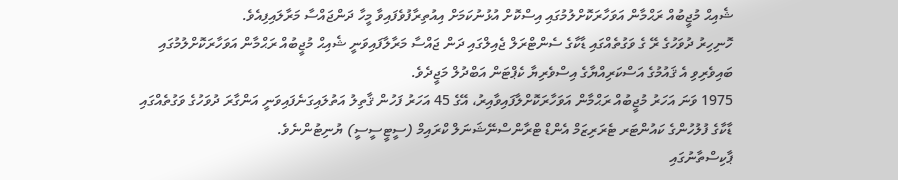ޝެއިޙް މުޖީބުއް ރަޙްމާން އަވަހާރަކޮށްލުމުގައި އިސްކޮށް އުޅުނުކަމަށް އިއުތިރާފުވެފައިވާ މީހާ ދަންޖައްސާ މަރާލައިފިއެވެ.
ހޮނިހިރު ދުވަހުގެ ރޭ ގެ ވަގުތެއްގައި ޑާކާގެ ސެންޓްރަލް ޖެއިލްގައި ދަން ޖައްސާ މަރާލާފައިވަނީ ޝެއިޙް މުޖީބުއް ރަޙްމާން އަވަހާރަކޮށްލުމުގައި ބައިވެރިވި އެ ޤައުމުގެ އަސްކަރިއްޔާގެ އިސްވެރިޔާ ކެޕްޓަން އަބްދުލް މަޖީދެވެ.
1975 ވަނަ އަހަރު މުޖީބުއް ރަޙްމާން އަވަހާރަކޮށްލާފައިވާއިރު، އޭގެ 45 އަހަރު ފަހުން ޤާތިލު އަތުލައިގަނެފައިވަނީ އަންގާރަ ދުވަހުގެ ވަގުތެއްގައި ޑާކާގެ ފުލުހުންގެ ކައުންޓަރ ޓެރަރިޒަމް އެންޑް ޓްރާންސްނޭޝަނަލް ކްރައިމް (ސީޓީސީސީ) ޔުނިޓުންނެވެ.
ޕާކިސްތާނުގައި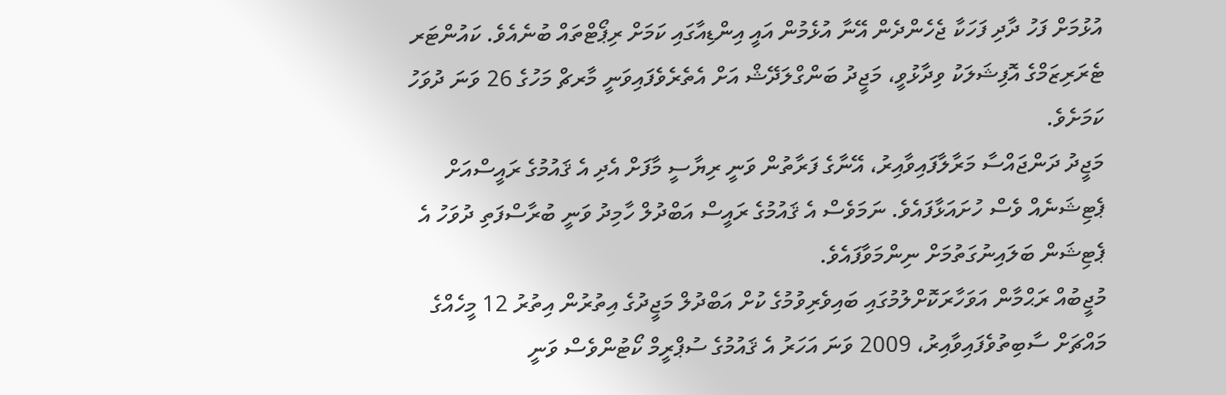އުޅުމަށް ފަހު ދާދި ފަހަކާ ޖެހެންދެން އޭނާ އުޅެމުން އައީ އިންޑިއާގައި ކަމަށް ރިޕޯޓްތައް ބުނެއެވެ. ކައުންޓަރ ޓެރަރިޒަމްގެ އޮފިޝަލަކު ވިދާޅުވީ، މަޖީދު ބަންގްލަދޭޝް އަށް އެތެރެވެފައިވަނީ މާރޗް މަހުގެ 26 ވަނަ ދުވަހު ކަމަށެވެ.
މަޖީދު ދަންޖައްސާ މަރާލާފައިވާއިރު، އޭނާގެ ފަރާތުން ވަނީ ރިޔާސީ މާފަށް އެދި އެ ޤައުމުގެ ރައީސްއަށް ޕެޓިޝަނެއް ވެސް ހުށައަޅާފައެވެ. ނަމަވެސް އެ ޤައުމުގެ ރައީސް އަބްދުލް ހާމިދު ވަނީ ބުރާސްފަތި ދުވަހު އެ ޕެޓިޝަން ބަލައިނުގަތުމަށް ނިންމަވާފައެވެ.
މުޖީބުއް ރަޙްމާން އަވަހާރަކޮށްލުމުގައި ބައިވެރިވުމުގެ ކުށް އަބްދުލް މަޖީދުގެ އިތުރުން އިތުރު 12 މީހެއްގެ މައްޗަށް ސާބިތުވެފައިވާއިރު، 2009 ވަނަ އަހަރު އެ ޤައުމުގެ ސުޕްރީމް ކޯޓުންވެސް ވަނީ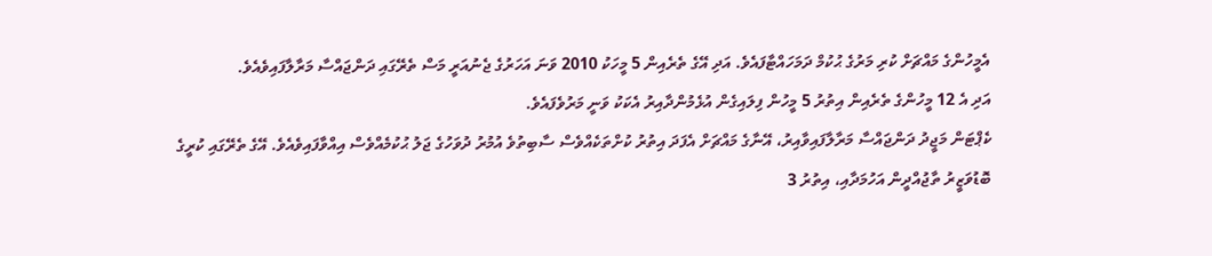އެމީހުންގެ މައްޗަށް ކުރި މަރުގެ ޙުކުމް ދަމަހައްޓާފައެވެ. އަދި އޭގެ ތެރެއިން 5 މީހަކު 2010 ވަނަ އަހަރުގެ ޖެނުއަރީ މަސް ތެރޭގައި ދަންޖައްސާ މަރާލާފައިވެއެވެ.
އަދި އެ 12 މީހުންގެ ތެރެއިން އިތުރު 5 މީހުން ފިލައިގެން އުޅެމުންދާއިރު އެކަކު ވަނީ މަރުވެފައެވެ.
ކެޕްޓަން މަޖީދު ދަންޖައްސާ މަރާލާފައިވާއިރު، އޭނާގެ މައްޗަށް އެފަދަ އިތުރު ކުށްތަކެއްވެސް ސާބިތުވެ އުމުރު ދުވަހުގެ ޖަލު ޙުކުމެއްވެސް އިއްވާފައިވެއެވެ. އޭގެ ތެރޭގައި ކުރީގެ ބޮޑުވަޒީރު ތާޖުއްދީން އަހުމަދާއި، އިތުރު 3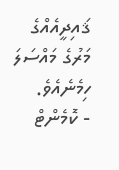ޤައިދީއެއްގެ މަރުގެ މައްސަލަ ހިމެނެއެވެ.
- ކޮމެންޓް